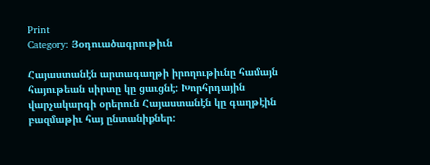Print
Category: Յօդուածագրութիւն

Հայաստանէն արտագաղթի իրողութիւնը համայն հայութեան սիրտը կը ցաւցնէ: Խորհրդային վարչակարգի օրերուն Հայաստանէն կը գաղթէին բազմաթիւ հայ ընտանիքներ: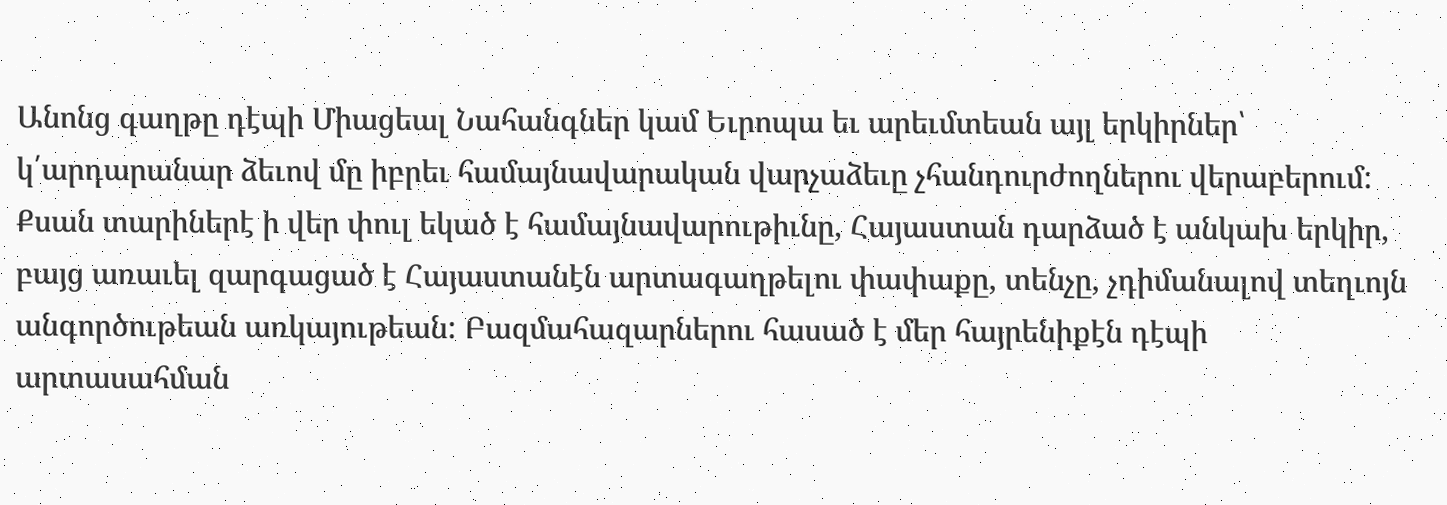Անոնց գաղթը դէպի Միացեալ Նահանգներ կամ Եւրոպա եւ արեւմտեան այլ երկիրներ՝ կ՛արդարանար ձեւով մը իբրեւ համայնավարական վարչաձեւը չհանդուրժողներու վերաբերում: Քսան տարիներէ ի վեր փուլ եկած է համայնավարութիւնը, Հայաստան դարձած է անկախ երկիր, բայց առաւել զարգացած է Հայաստանէն արտագաղթելու փափաքը, տենչը, չդիմանալով տեղւոյն անգործութեան առկայութեան: Բազմահազարներու հասած է մեր հայրենիքէն դէպի արտասահման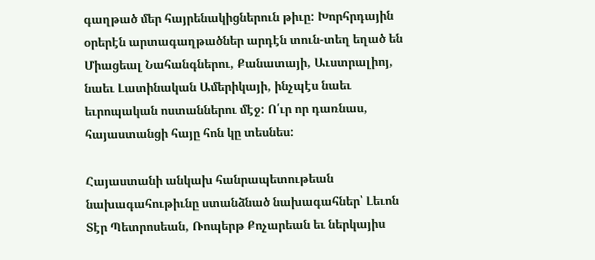գաղթած մեր հայրենակիցներուն թիւը: Խորհրդային օրերէն արտագաղթածներ արդէն տուն-տեղ եղած են Միացեալ Նահանգներու, Քանատայի, Աւստրալիոյ, նաեւ Լատինական Ամերիկայի, ինչպէս նաեւ եւրոպական ոստաններու մէջ: Ո՛ւր որ դառնաս, հայաստանցի հայը հոն կը տեսնես:

Հայաստանի անկախ հանրապետութեան նախագահութիւնը ստանձնած նախագահներ՝ Լեւոն Տէր Պետրոսեան, Ռոպերթ Քոչարեան եւ ներկայիս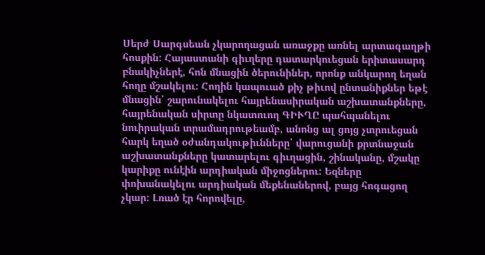Սերժ Սարգսեան չկարողացան առաջքը առնել արտագաղթի հոսքին: Հայաստանի գիւղերը դատարկուեցան երիտասարդ բնակիչներէ, հոն մնացին ծերունիներ, որոնք անկարող եղան հողը մշակելու: Հողին կապուած քիչ թիւով ընտանիքներ եթէ մնացին՝ շարունակելու հայրենասիրական աշխատանքները, հայրենական սիրտը նկատուող ԳԻՒՂԸ պահպանելու նուիրական տրամադրութեամբ, անոնց ալ ցոյց չտրուեցան հարկ եղած օժանդակութիւնները՝ վարուցանի քրտնաջան աշխատանքները կատարելու գիւղացին, շինականը, մշակը կարիքը ունէին արդիական միջոցներու: Եզները փոխանակելու արդիական մեքենաներով, բայց հոգացող չկար: Լռած էր հորովելը,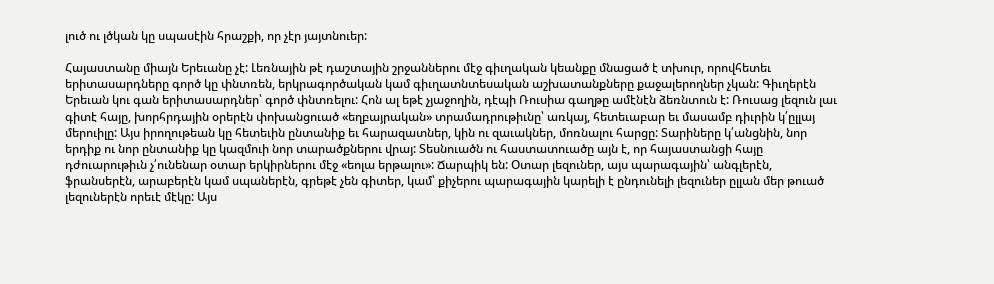լուծ ու լծկան կը սպասէին հրաշքի, որ չէր յայտնուեր:

Հայաստանը միայն Երեւանը չէ: Լեռնային թէ դաշտային շրջաններու մէջ գիւղական կեանքը մնացած է տխուր, որովհետեւ երիտասարդները գործ կը փնտռեն, երկրագործական կամ գիւղատնտեսական աշխատանքները քաջալերողներ չկան: Գիւղերէն Երեւան կու գան երիտասարդներ՝ գործ փնտռելու: Հոն ալ եթէ չյաջողին, դէպի Ռուսիա գաղթը ամէնէն ձեռնտուն է: Ռուսաց լեզուն լաւ գիտէ հայը, խորհրդային օրերէն փոխանցուած «եղբայրական» տրամադրութիւնը՝ առկայ, հետեւաբար եւ մասամբ դիւրին կ՛ըլլայ մերուիլը: Այս իրողութեան կը հետեւին ընտանիք եւ հարազատներ, կին ու զաւակներ, մոռնալու հարցը: Տարիները կ՛անցնին, նոր երդիք ու նոր ընտանիք կը կազմուի նոր տարածքներու վրայ: Տեսնուածն ու հաստատուածը այն է, որ հայաստանցի հայը դժուարութիւն չ՛ունենար օտար երկիրներու մէջ «եոլա երթալու»: Ճարպիկ են: Օտար լեզուներ, այս պարագային՝ անգլերէն, ֆրանսերէն, արաբերէն կամ սպաներէն, գրեթէ չեն գիտեր, կամ՝ քիչերու պարագային կարելի է ընդունելի լեզուներ ըլլան մեր թուած լեզուներէն որեւէ մէկը: Այս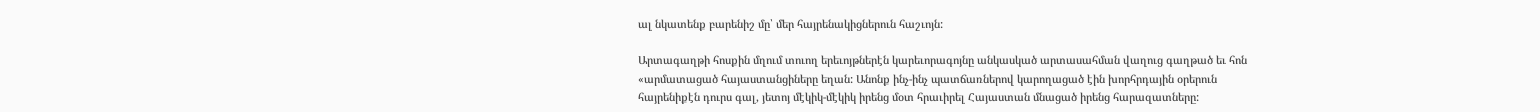ալ նկատենք բարենիշ մը՝ մեր հայրենակիցներուն հաշւոյն:

Արտագաղթի հոսքին մղում տուող երեւոյթներէն կարեւորագոյնը անկասկած արտասահման վաղուց գաղթած եւ հոն «արմատացած հայաստանցիները եղան: Անոնք ինչ-ինչ պատճառներով կարողացած էին խորհրդային օրերուն հայրենիքէն դուրս գալ, յետոյ մէկիկ-մէկիկ իրենց մօտ հրաւիրել Հայաստան մնացած իրենց հարազատները: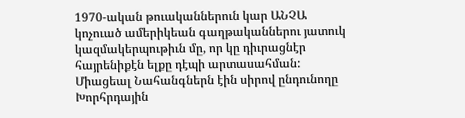1970-ական թուականներուն կար ԱՆՉԱ   կոչուած ամերիկեան գաղթականներու յատուկ կազմակերպութիւն մը, որ կը դիւրացնէր հայրենիքէն ելքը դէպի արտասահման: Միացեալ Նահանգներն էին սիրով ընդունողը Խորհրդային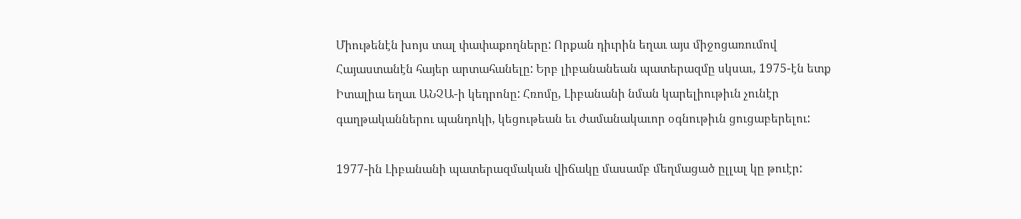Միութենէն խոյս տալ փափաքողները: Որքան դիւրին եղաւ այս միջոցառումով Հայաստանէն հայեր արտահանելը: Երբ լիբանանեան պատերազմը սկսաւ, 1975-էն ետք Իտալիա եղաւ ԱՆՉԱ-ի կեդրոնը: Հռոմը, Լիբանանի նման կարելիութիւն չունէր գաղթականներու պանդոկի, կեցութեան եւ ժամանակաւոր օգնութիւն ցուցաբերելու:

1977-ին Լիբանանի պատերազմական վիճակը մասամբ մեղմացած ըլլալ կը թուէր: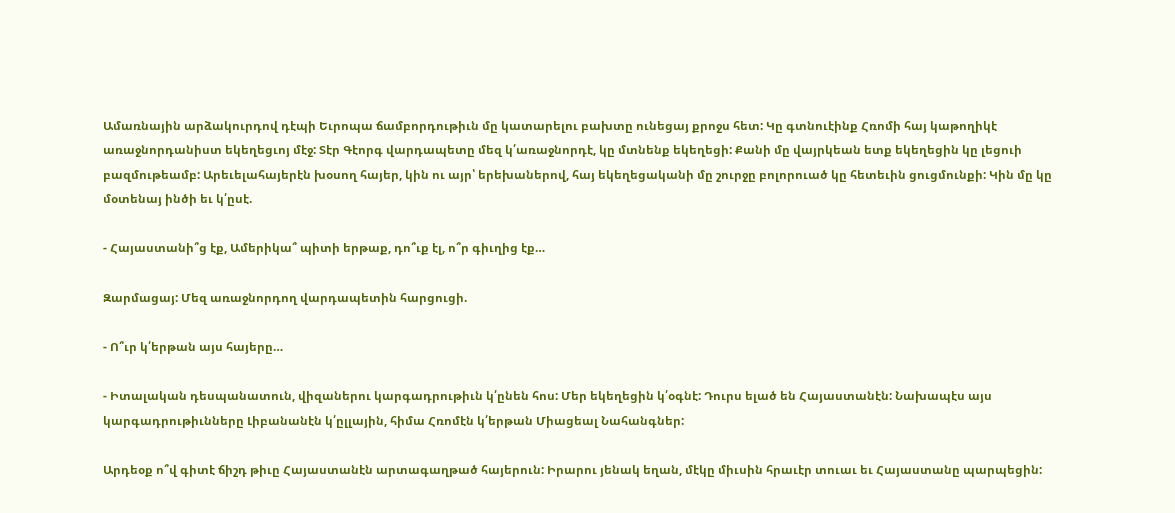Ամառնային արձակուրդով դէպի Եւրոպա ճամբորդութիւն մը կատարելու բախտը ունեցայ քրոջս հետ: Կը գտնուէինք Հռոմի հայ կաթողիկէ առաջնորդանիստ եկեղեցւոյ մէջ: Տէր Գէորգ վարդապետը մեզ կ՛առաջնորդէ, կը մտնենք եկեղեցի: Քանի մը վայրկեան ետք եկեղեցին կը լեցուի բազմութեամբ: Արեւելահայերէն խօսող հայեր, կին ու այր՝ երեխաներով, հայ եկեղեցականի մը շուրջը բոլորուած կը հետեւին ցուցմունքի: Կին մը կը մօտենայ ինծի եւ կ՛ըսէ.

- Հայաստանի՞ց էք, Ամերիկա՞ պիտի երթաք, դո՞ւք էլ, ո՞ր գիւղից էք…

Զարմացայ: Մեզ առաջնորդող վարդապետին հարցուցի.

- Ո՞ւր կ՛երթան այս հայերը…

- Իտալական դեսպանատուն, վիզաներու կարգադրութիւն կ՛ընեն հոս: Մեր եկեղեցին կ՛օգնէ: Դուրս ելած են Հայաստանէն: Նախապէս այս կարգադրութիւնները Լիբանանէն կ՛ըլլային, հիմա Հռոմէն կ՛երթան Միացեալ Նահանգներ:

Արդեօք ո՞վ գիտէ ճիշդ թիւը Հայաստանէն արտագաղթած հայերուն: Իրարու յենակ եղան, մէկը միւսին հրաւէր տուաւ եւ Հայաստանը պարպեցին: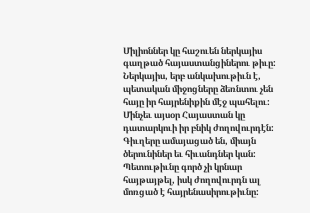Միլիոններ կը հաշուեն ներկայիս գաղթած հայաստանցիներու թիւը: Ներկայիս, երբ անկախութիւն է, պետական միջոցները ձեռնտու չեն հայը իր հայրենիքին մէջ պահելու: Մինչեւ այսօր Հայաստան կը դատարկուի իր բնիկ ժողովուրդէն: Գիւղերը ամայացած են, միայն ծերունիներ եւ հիւանդներ կան: Պետութիւնը գործ չի կրնար հայթայթել, իսկ ժողովուրդն ալ մոռցած է հայրենասիրութիւնը: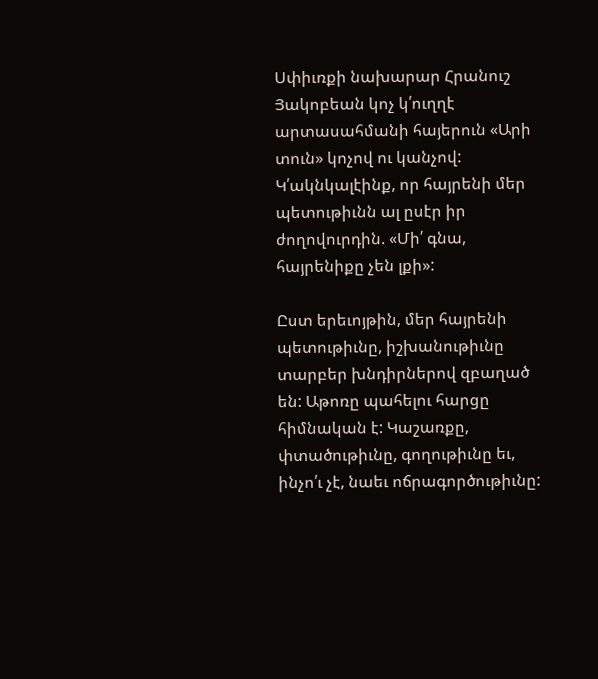Սփիւռքի նախարար Հրանուշ Յակոբեան կոչ կ՛ուղղէ արտասահմանի հայերուն «Արի տուն» կոչով ու կանչով: Կ՛ակնկալէինք, որ հայրենի մեր պետութիւնն ալ ըսէր իր ժողովուրդին. «Մի՛ գնա, հայրենիքը չեն լքի»:

Ըստ երեւոյթին, մեր հայրենի պետութիւնը, իշխանութիւնը տարբեր խնդիրներով զբաղած են: Աթոռը պահելու հարցը հիմնական է: Կաշառքը, փտածութիւնը, գողութիւնը եւ, ինչո՛ւ չէ, նաեւ ոճրագործութիւնը: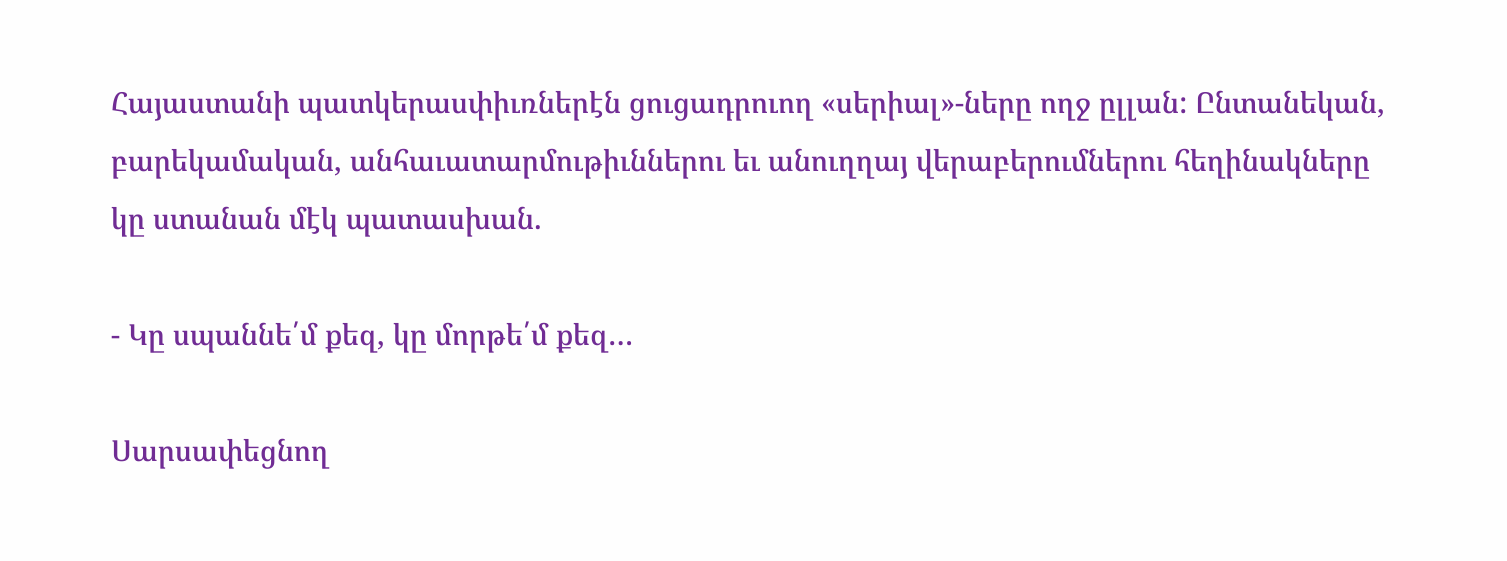Հայաստանի պատկերասփիւռներէն ցուցադրուող «սերիալ»-ները ողջ ըլլան: Ընտանեկան, բարեկամական, անհաւատարմութիւններու եւ անուղղայ վերաբերումներու հեղինակները կը ստանան մէկ պատասխան.

- Կը սպաննե՛մ քեզ, կը մորթե՛մ քեզ…

Սարսափեցնող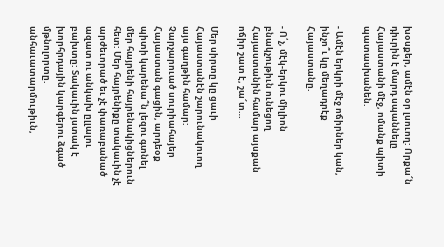խօսքեր, ամէն օր լսուող: Որքա՜ն դիւրին է մարդ սպաննելը Հայաստանի մէջ, ոմանք պիտի պատասխանեն.

- Ամէն երկրի մէջ ոճիրներ կան, ինչո՞ւ կը մեղադրէք Հայաստանը.

- Ո՛չ, մէկ-երկու միլիոն բնակչութիւն ունեցող Հայաստանին համար այսքան ոճիր շատ է, շա՜տ…

Մեր սիրտը կը ցաւի Հայաստանէն շարունակուող այս գաղթին համար: Չարչարուած սուրիահայեր Հայաստան գացին, արդեօք պիտի կարենա՞ն լեզու գտնել մեր հայրենի հայրենակիցներուն հետ: Մեր հայրենիքը տակաւին չէ արժեւորած եւ չէ փառաբանած ազատ ու անկախ ըլլալու բախտը: Տակաւին յստակ է խորհրդային կարգերու ձգած մթնոլորտը. անհաւատարմութիւն,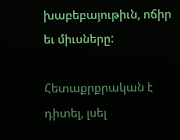խաբեբայութիւն, ոճիր եւ միւսները:

Հետաքրքրական է դիտել, լսել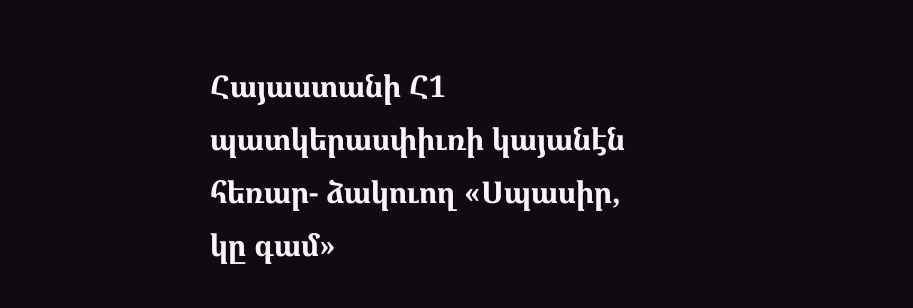Հայաստանի Հ1 պատկերասփիւռի կայանէն հեռար- ձակուող «Սպասիր, կը գամ»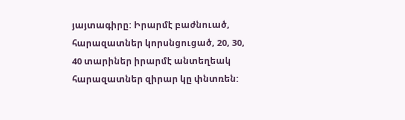յայտագիրը: Իրարմէ բաժնուած, հարազատներ կորսնցուցած, 20, 30, 40 տարիներ իրարմէ անտեղեակ հարազատներ զիրար կը փնտռեն: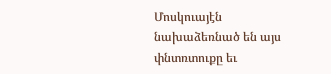Մոսկուայէն նախաձեռնած են այս փնտռտուքը եւ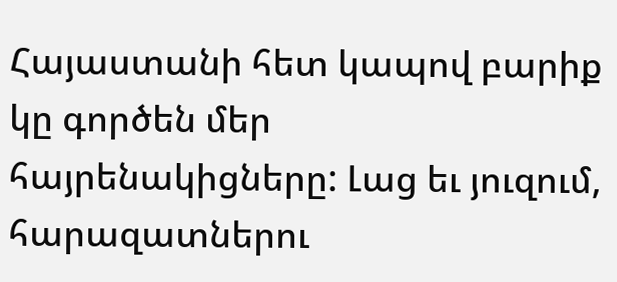Հայաստանի հետ կապով բարիք կը գործեն մեր հայրենակիցները: Լաց եւ յուզում, հարազատներու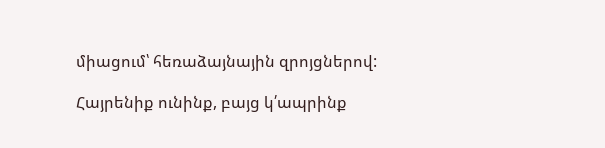միացում՝ հեռաձայնային զրոյցներով:

Հայրենիք ունինք, բայց կ՛ապրինք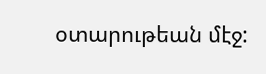օտարութեան մէջ: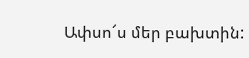Ափսո՜ս մեր բախտին: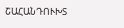ՇԱՀԱՆԴՈՒԽՏ